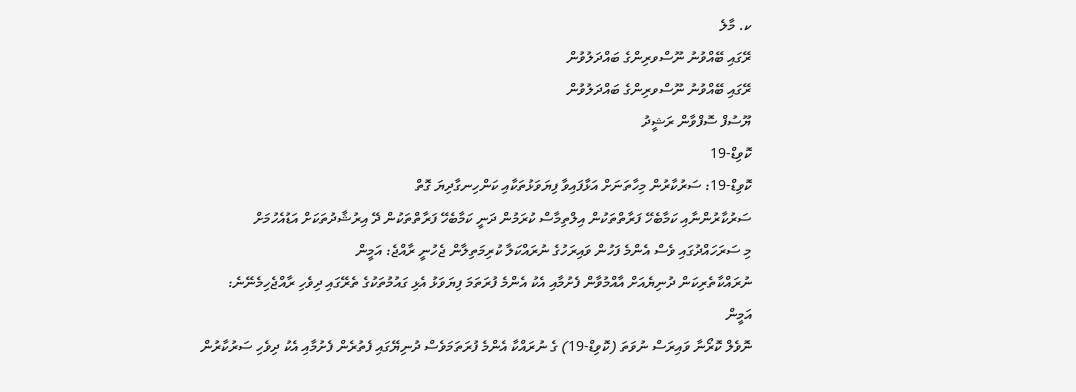ކ. މާލެ
ރޭގައި ބޭއްވުނު ނޫސްވރިންގެ ބައްދަލުވުން
ރޭގައި ބޭއްވުނު ނޫސްވރިންގެ ބައްދަލުވުން
ޔޫސުފް ސޮފްވާން ރަޝީދު
ކޮވިޑް-19
ކޮވިޑް-19: ސަރުކާރުން މިހާތަނަށް އަޅާފައިވާ ފިޔަވަޅުތަކާއި ކަންހިނގާދިޔަ ގޮތް
ސަރުކާރުންނާއި ކަމާބެހޭ ފަރާތްތަކުން އިލްތިމާސް ކުރަމުން ދަނީ ކަމާބެހޭ ފަރާތްތަކުން ދޭ އިރުޝާދުތަކަށް އަޑުއެހުމަށް
މި ސަރަހައްދުގައި ވެސް އެންމެ ފަހުން ވައިރަހުގެ ނުރައްކަލާ ކުރިމަތިލާން ޖެހުނީ ރާއްޖެ: އަމީން
ނުރައްކާތެރިކަން ދުނިޔެއަށް އާއްމުވާން ފެށުމާއި އެކު އެންމެ ފުރަތަމަ ފިޔަވަޅު އެޅި ގައުމުތަކުގެ ތެރޭގައި ދިވެހި ރާއްޖެހިމެނޭނެ: އަމީން
ނޮވެލް ކޮރޯނާ ވައިރަސް ނުވަތަ (ކޮވިޑް-19) ގެ ނުރައްކާ އެންމެ ފުރަތަމަވެސް ދުނިޔޭގައި ފެތުރެން ފެށުމާއި އެކު ދިވެހި ސަރުކާރުން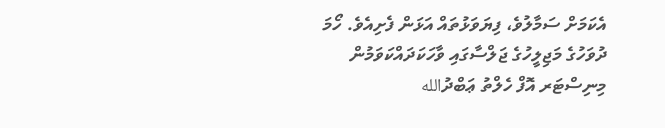އެކަމަށް ސަމާލުވެ، ފިޔަވަޅުތައް އަޅަން ފެށިއެވެ. ހޯމަ ދުވަހުގެ މަޖިލީހުގެ ޖަލްސާގައި ވާހަކަދައްކަވަމުން މިނިސްޓަރ އޮފް ހެލްތު ޢަބްދުالله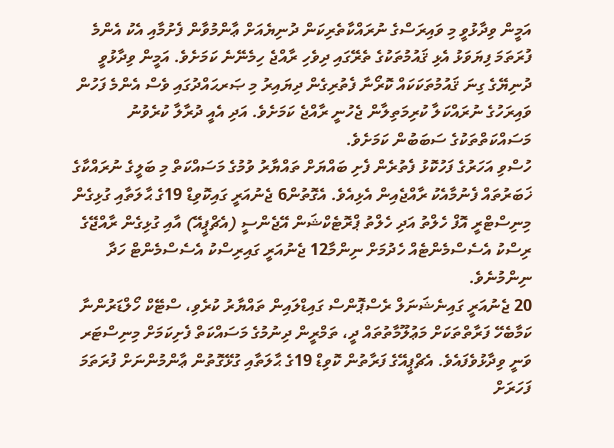އަމީން ވިދާޅުވީ މި ވައިރަސްގެ ނުރައްކާތެރިކަން ދުނިޔެއަށް ޢާންމުވާން ފެށުމާއި އެކު އެންމެ ފުރަތަމަ ފިޔަވަޅު އެޅި ޤައުމުތަކުގެ ތެރޭގައި ދިވެހި ރާއްޖެ ހިމެނޭނެ ކަމަށެވެ. އަމީން ވިދާޅުވީ ދުނިޔޭގެ ގިނަ ޤައުމުތަކަކައް ކޮރޯނާ ފެތުރިގެން ދިޔައިރު މި ޞަރޙައްދުގައި ވެސް އެންމެ ފަހުން ވައިރަހުގެ ނުރައްކަލާ ކުރިމަތިލާން ޖެހުނީ ރާއްޖެ ކަމަށެވެ. އަދި އެއީ ދުރާލާ ކުރެވުނު މަސައްކަތްތަކުގެ ސަބަބުން ކަމަށެވެ.
ހުސްވި އަހަރުގެ ފަހުކޮޅު ފެތުރެން ފެށި ބައްޔަށް ތައްޔާރު ވުމުގެ މަސައްކަތް މި ބަލީގެ ނުރައްކާގެ ޚަބަރުތައް ފެނުމާއެކު ރާއްޖެއިން އެޅިއެވެ. އެގޮތުން6 ޖެނުއަރީ ގައިކޮވިޑް 19ގެ ޙާލަތާއި ގުޅިގެން މިނިސްޓްރީ އޮފް ހެލްތު އަދި ހެލްތު ޕްރޮޓެކްޝަން އޭޖެންސީ (އެޗްޕީއޭ) އާއި ގުޅިގެން ރާއްޖޭގެ ރިސްކު އެސެސްމެންޓެއް ހެދުމަށް ނިންމާ12 ޖެނުއަރީ ގައިރިސްކު އެސެސްމެންޓް ހަދާ ނިންމުނެވެ.
20 ޖެނުއަރީ ގައިނެޝަނަލް ރެސްޕޮންސް ގައިޑްލައިން ތައްޔާރު ކުރެވި، ސްޓޭކް ހޯލްޑަރުންނާ ކަމާބެހޭ ފަރާތްތަކަށް މަޢުލޫމާތުތައް ދީ، ތަމްރީން ދިނުމުގެ މަސައްކަތް ފެށިކަމަށް މިނިސްޓަރ ވަނީ ވިދާޅުވެފައެވެ. އެޗްޕީއޭގެ ފަރާތުން ކޮވިޑް 19ގެ ޙާލަތާއި ގުޅޭގޮތުން ޢާންމުންނަށް ފުރަތަމަ ފަހަރަށް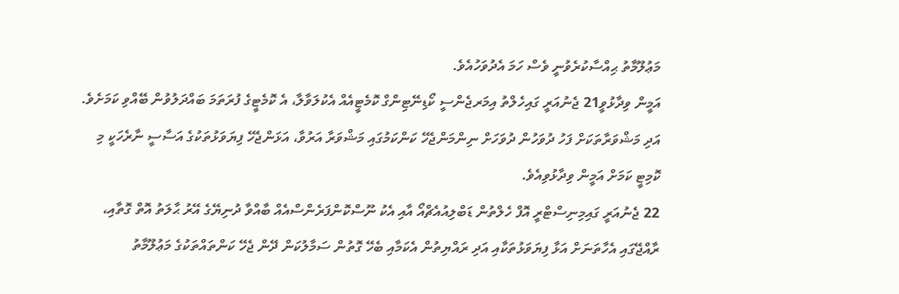މަޢުލޫމާތު ޙިއްސާކުރެވުނީ ވެސް ހަމަ އެދުވަހުއެވެ.
އަމީން ވިދާޅުވީ21 ޖެނުއަރީ ގައިހެލްތު އިމަރޖެންސީ ކޯޑިނޭޓިންގް ކޮމެޓީއެއް އެކުލަވާލާ، އެ ކޮމެޓީގެ ފުރަތަމަ ބައްދަލުވުން ބޭއްވި ކަމަށެވެ. އަދި މަޝްވަރާތަކަށް ފަހު ދުވަހުން ދުވަހަށް ނިންމަންޖެހޭ ކަންކަމުގައި މަޝްވަރާ އަރުވާ، އަޅަންޖެހޭ ފިޔަވަޅުތަކުގެ އަސާސީ ނާރެހަކީ މި ކޮމިޓީ ކަމަށް އަމީން ވިދާޅުވިއެވެ.
22 ޖެނުއަރީ ގައިމިނިސްޓްރީ އޮފް ހެލްތުން ޑަބްލިއުއެޗްއޯ އާއި އެކު ނޫސްކޮންފަރެންސްއެއް ބާއްވާ ދުނިޔޭގެ އޭރު ޙާލަތު އޮތް ގޮތާއި، ރާއްޖޭގައި އެހާތަނަށް އަޅާ ފިޔަވަޅުތަކާއި އަދި ރައްޔިތުން އެކަމާއި ބެހޭ ގޮތުން ސަމާލުކަން ދޭން ޖެހޭ ކަންތައްތަކުގެ މަޢުލޫމާތު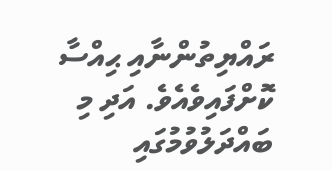ރައްޔިތުންނާއި ޙިއްސާ ކޮށްފައިވެއެވެ. އަދި މި ބައްދަލުވުމުގައި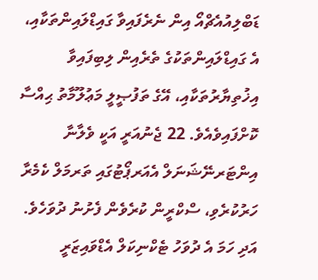ޑަބްލިއުއެޗްއޯ އިން ނެރެފައިވާ ގައިޑްލައިންތަކާއި، އެ ގައިޑްލައިންތަކުގެ ތެރެއިން ލިބިފައިވާ އިޚުތިޔާރުތަކާއި، އޭގެ ތަފުޞީލީ މަޢުލޫމާތު ޙިއްސާ ކޮށްފައިވެއެވެ. 22 ޖެނުއަރީ އަކީ ވެލާނާ އިންޓަރނޭޝަނަލް އެއަރޕޯޓުގައި ތަރމަލް ކެމެރާ ހަރުކުރެވި، ސްކްރީން ކުރެވެން ފެށުނު ދުވަހެވެ. އަދި ހަމަ އެ ދުވަހު ޓެކްނިކަލް އެޑްވައިޒަރީ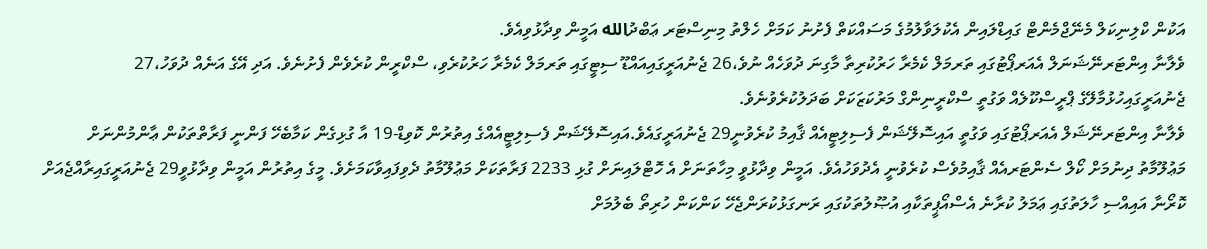އަކުން ކްލިނިކަލް މެނޭޖްމެންޓް ގައިޑްލައިން އެކުލަވާލުމުގެ މަސައްކަތް ފެށުނު ކަމަށް ހެލްތު މިނިސްޓަރ ޢަބްދުالله އަމީން ވިދާޅުވިއެވެ.
ވެލާނާ އިންޓަރނޭޝަނަލް އެއަރޕޯޓުގައި ތަރމަލް ކެމެރާ ހަރުކުރިތާ މާގިނަ ދުވަހެއް ނުވެ،26 ޖެނުއަރީގައިއައްޑޫ ސިޓީގައި ތަރމަލް ކެމެރާ ހަރުކުރެވި، ސްކްރީން ކުރެވެން ފެށުނެވެ. އަދި އޭގެ އަނެއް ދުވަހު،27 ޖެނުއަރީގައިހުޅުމާލޭގެ ޕްރީސްކޫލެއް ވަގުތީ ސްކްރީނިންގް މަރުކަޒަކަށް ބަދަލުކުރެވުނެވެ.
ވެލާނާ އިންޓަރނޭޝަލް އެއަރޕޯޓުގައި ވަގުތީ އައިސޮލޭޝަން ފެސިލިޓީއެއް ޤާއިމު ކުރެވުނީ29 ޖެނުއަރީގައެވެ.އައިސޮލޭޝަން ފެސިލިޓީއެއްގެ އިތުރުން ކޮވިޑް-19 އާ ގުޅިގެން ކަމާބެހޭ ފަންނީ ފަރާތްތަކުން ޢާންމުންނަށް މަޢުލޫމާތު ދިނުމަށް ކޯލް ސެންޓަރއެއް ޤާއިމުވެސް ކުރެވުނީ އެދުވަހުއެވެ. އަމީން ވިދާޅުވީ މިހާތަނަށް އެ ހޮޓްލައިނަށް ގުޅި 2233 ފަރާތަކަށް މަޢުލޫމާތު ދެވިފައިވާކަމަށެވެ. މީގެ އިތުރުން އަމީން ވިދާޅުވީ29 ޖެނުއަރީގައިރާއްޖެއަށް ކޮރޯނާ އައިއްސި ހާލަތުގައި ޢަމަލު ކުރާނެ އެސްއޯޕީތަކާއި އުޞޫލުތަކުގައި ރަނގަޅުކުރަންޖެހޭ ކަންކަން ހުރިތޯ ބެލުމަށް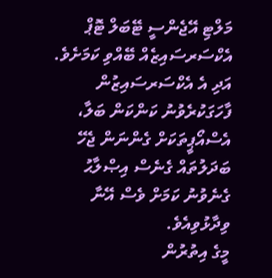މަލްޓި އޭޖެންސީ ޓޭބަލް ޓޮޕް އެކްސަރސައިޒެއް ބޭއްވި ކަމަށެވެ. އަދި އެ އެކްސަރސައިޒުން ފާހަގަކުރެވުނު ކަންކަން ބަލާ، އެސްއޯޕީތަކަށް ގެންނަން ޖެހޭ ބަދަލުތައް ގެނެސް އިޞްލާޙު ގެނެވުނު ކަމަށް ވެސް އޭނާ ވިދާޅުވިއެވެ.
މީގެ އިތުރުން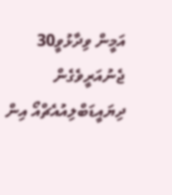އަމީން ވިދާޅުވީ30 ޖެނުއަރީވެގެން ދިޔައީޑަބްލިއުއެޗްއޯ އިން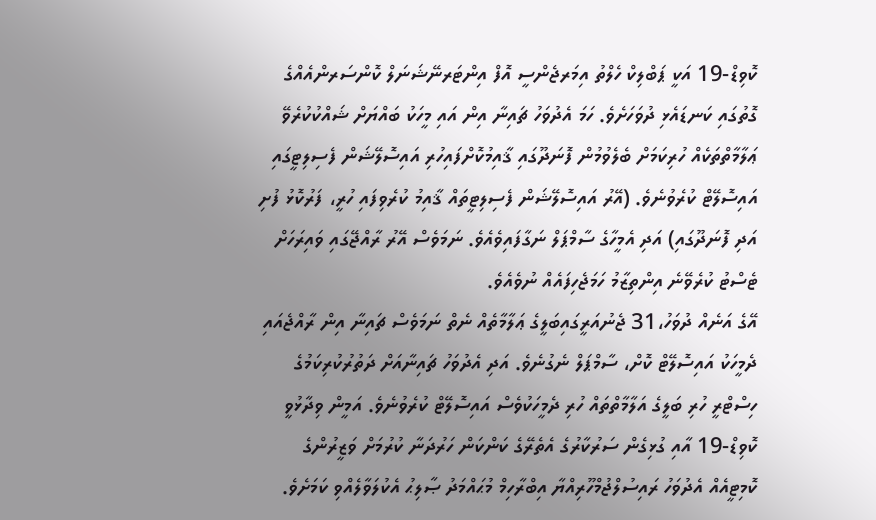ކޮވިޑް-19 އަކީ ޕަބްލިކް ހެލްތު އިމަރޖެންސީ އޮފް އިންޓަރނޭޝަނަލް ކޮންސަރންއެއްގެ ގޮތުގައި ކަނޑައެޅި ދުވަހަށެވެ. ހަމަ އެދުވަހު ޗައިނާ އިން އައި މީހަކު ބައްޔަށް ޝައްކުކުރެވޭ ޢަލާމާތްތަކެއް ހުރިކަމަށް ބެލެވުމުން ފޮނަދޫގައި ޤާއިމުކޮށްފައިހުރި އައިސޮލޭޝަން ފެސިލިޓީގައި އައިސޮލޭޓް ކުރެވުނެވެ. (އޭރު އައިސޮލޭޝަން ފެސިލިޓީތައް ޤާއިމު ކުރެވިފައި ހުރީ، ފަރުކޮޅު ފުށި އަދި ފޮނަދޫގައި) އަދި އެމީހާގެ ސާމްޕަލް ނަގާފައިވެއެވެ. ނަމަވެސް އޭރު ރާއްޖޭގައި ވައިރަހަށް ޓެސްޓު ކުރެވޭނެ އިންތިޒާމު ހަމަޖެހިފައެއް ނުވެއެވެ.
އޭގެ އަނެއް ދުވަހު،31 ޖެނުއަރީގައިބަލީގެ ޢަލާމާތެއް ނެތް ނަމަވެސް ޗައިނާ އިން ރާއްޖެއައި ދެމީހަކު އައިސޮލޭޓް ކޮށް، ސާމްޕަލް ނެގުނެވެ. އަދި އެދުވަހު ޗައިނާއަށް ދަތުރުކުރިކަމުގެ ހިސްޓްރީ ހުރި ބަލީގެ އަލާމާތްތައް ހުރި ދެމީހަކުވެސް އައިސޮލޭޓް ކުރެވުނެވެ. އަމީން ވިދާޅުވީ ކޮވިޑް-19 އާއި ގުޅިގެން ސަރުކާރުގެ އެތެރޭގެ ކަންކަން ހަރުދަނާ ކުރުމަށް ވަޒީރުންގެ ކޮމިޓީއެއް އެދުވަހު ރައިސުލްޖުމްހޫރިއްޔާ އިބްރާހިމް މުޙައްމަދު ޞާލިޙު އެކުލަވާލެއްވި ކަމަށެވެ.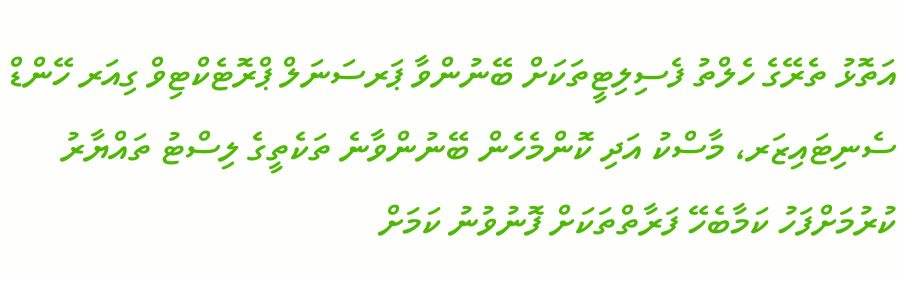އަތޮޅު ތެރޭގެ ހެލްތު ފެސިލިޓީތަކަށް ބޭނުންވާ ޕަރސަނަލް ޕްރޮޓެކްޓިވް ގިއަރ ހޭންޑް ސެނިޓައިޒަރ، މާސްކު އަދި ކޮންމެހެން ބޭނުންވާނެ ތަކެތީގެ ލިސްޓު ތައްޔާރު ކުރުމަށްފަހު ކަމާބެހޭ ފަރާތްތަކަށް ފޮނުވުނު ކަމަށް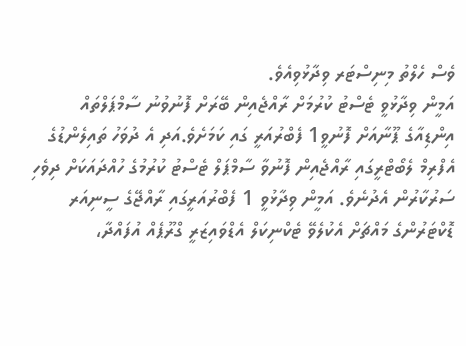ވެސް ހެލްތު މިނިސްޓަރ ވިދާޅުވިއެވެ.
އަމީން ވިދާޅުވީ ޓެސްޓު ކުރުމަށް ރާއްޖެއިން ބޭރަށް ފޮނުވުނު ސާމްޕަލްތައް އިންޑިއާގެ ޕޫނާއަށް ފޮނުވީ1 ފެބްރުއަރީ ގައި ކަމަށެވެ.އަދި އެ ދުވަހު ތައިލެންޑުގެ އެފްރިމް ލެބޯޓްރީގައި ރާއްޖެއިން ފޮނުވާ ސާމްޕަލް ޓެސްޓު ކުރުމުގެ ހުއްދައަކަށް ދިވެހި ސަރުކާރުން އެދުނެވެ. އަމީން ވިދާޅުވީ 1 ފެބްރުއަރީގައި ރާއްޖޭގެ ސީނިއަރ ޑޮކްޓަރުންގެ މައްޗަށް އެކުލެވޭ ޓެކްނިކަލް އެޑްވައިޒަރީ ގްރޫޕެއް އުފައްދާ،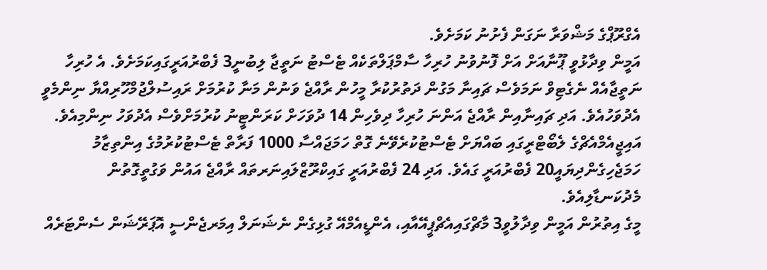އެގްރޫޕްގެ މަޝްވަރާ ނަގަން ފެށުނު ކަމަށެވެ.
އަމީން ވިދާޅުވީ ޕޫނާއަށް އަށް ފޮނުވުނު ހުރިހާ ސާމްޕަލްތަކެއް ޓެސްޓު ނަތީޖާ ލިބުނީ3 ފެބްރުއަރީގައިކަމަށެވެ. އެ ހުރިހާ ނަތީޖާއެއް ނެގެޓިވް ނަމަވެސް ޗައިނާ މަގުން ދަތުރުކުރާ މީހުން ރާއްޖެ ވަނުން މަނާ ކުރުމަށް ރައިސުލްޖުމްހޫރިއްޔާ ނިންމެވީ އެދުވަހުއެވެ. އަދި ޗައިނާއިން ރާއްޖެ އަންނަ ހުރިހާ ދިވެހިން 14 ދުވަހަށް ކަރަންޓީނު ކުރުމަށްވެސް އެދުވަހު ނިންމިއެވެ.
އައިޖީއެމްއެޗްގެ ލެބޯޓްރީގައި ބައްޔަށް ޓެސްޓުކުރެވޭނެ ގޮތް ހަމަޖައްސާ 1000 ފަރާތް ޓެސްޓުކުރުމުގެ އިންތިޒާމު ހަމަޖެހިގެންދިޔައީ20 ފެބްރުއަރީ ގައެވެ. އަދި 24 ފެބްރުއަރީ ގައިކްރޫޒްލައިނަރތައް ރާއްޖެ އައުން ވަގުތީގޮތުން މެދުކަނޑާލިއެވެ.
މީގެ އިތުރުން އަމީން ވިދާލުވީ3 މާޗްގައިއެޗްޕީއޭއާއި، އެންޑީއެމްއޭ ގުޅިގެން ނެޝަނަލް އިމަރޖެންސީ އޮޕަރޭޝަން ސެންޓަރެއް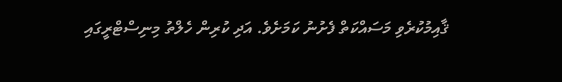ޤާއިމުކުރެވި މަސައްކަތް ފެށުނު ކަމަށެވެ. އަދި ކުރިން ހެލްތު މިނިސްޓްރީގައި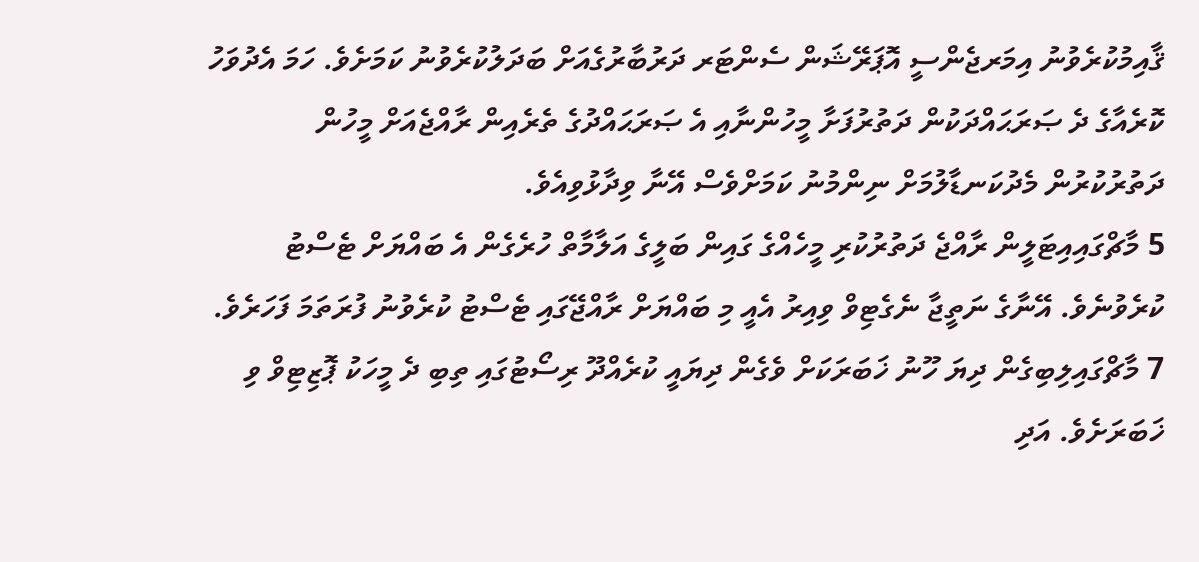ޤާއިމުކުރެވުނު އިމަރޖެންސީ އޮޕަރޭޝަން ސެންޓަރ ދަރުބާރުގެއަށް ބަދަލުކުރެވުނު ކަމަށެވެ. ހަމަ އެދުވަހު ކޮރެއާގެ ދެ ޞަރަޙައްދަކުން ދަތުރުފަށާ މީހުންނާއި އެ ޞަރަޙައްދުގެ ތެރެއިން ރާއްޖެއަށް މީހުން ދަތުރުކުރުން މެދުކަނޑާލުމަށް ނިންމުނު ކަމަށްވެސް އޭނާ ވިދާޅުވިއެވެ.
5 މާޗްގައިއިޓަލީން ރާއްޖެ ދަތުރުކުރި މީހެއްގެ ގައިން ބަލީގެ އަލާމާތް ހުރެގެން އެ ބައްޔަށް ޓެސްޓު ކުރެވުނެވެ. އޭނާގެ ނަތީޖާ ނެގެޓިވް ވިއިރު އެއީ މި ބައްޔަށް ރާއްޖޭގައި ޓެސްޓު ކުރެވުނު ފުރަތަމަ ފަހަރެވެ.
7 މާޗްގައިލިބިގެން ދިޔަ ހޫނު ޚަބަރަކަށް ވެގެން ދިޔައީ ކުރެއްދޫ ރިސޯޓުގައި ތިބި ދެ މީހަކު ޕޮޒިޓިވް ވި ޚަބަރަށެވެ. އަދި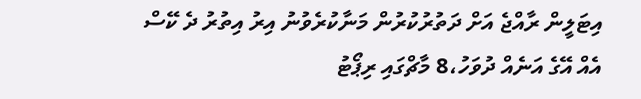އިޓަލީން ރާއްޖެ އަށް ދަތުރުކުރުން މަނާކުރެވުނު އިރު އިތުރު ދެ ކޭސް އެއް އޭގެ އަނެއް ދުވަހު،8 މާޗްގައި ރިޕޯޓު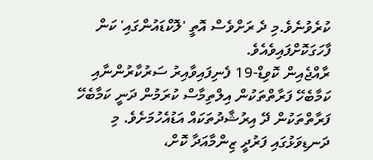ކުރެވުނެވެ.މި ދެ ރަށްވެސް އޮތީ 'ލޮކްޑައުންގައި' ކަން ފާހަގަކޮށްފައިވެއެވެ.
ރާއްޖެއިން ކޮވިޑް-19 ފެނިފައިވާއިރު ސަރުކާރުންނާއި ކަމާބެހޭ ފަރާތްތަކުން އިލްތިމާސް ކުރަމުން ދަނީ ކަމާބެހޭ ފަރާތްތަކުން ދޭ އިރުޝާދުތަކައް އަޑުއެހުމަށެވެ. މި ދަނޑިވަޅުގައި ފަރުދީ ޒިންމާއަދާ ކޮށް،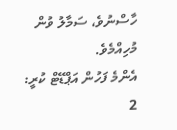ހާސްނުވެ، ސަމާލު ވުން މުހިއްމެވެ.
އެންމެ ފަހުން އަޕްޑޭޓް ކުރީ: 2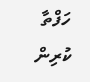ހަފްތާ ކުރިން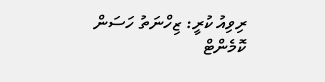ރިވިއު ކުރީ: ޒިހްނަތު ހަސަން
ކޮމެންޓް